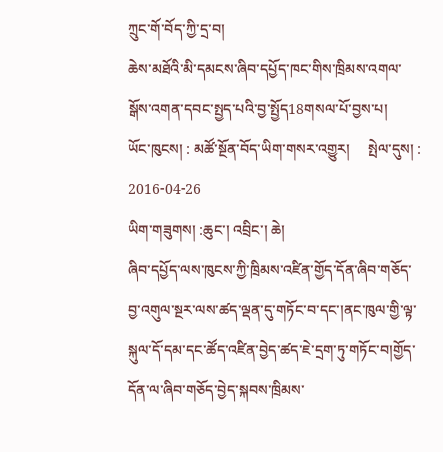ཀྲུང་གོ་བོད་ཀྱི་དྲ་བ།
ཆེས་མཐོའི་མི་དམངས་ཞིབ་དཔྱོད་ཁང་གིས་ཁྲིམས་འགལ་སྒོས་འགན་དབང་སྤྱད་པའི་བྱ་སྤྱོད18གསལ་པོ་བྱས་པ།
ཡོང་ཁུངས། : མཚོ་སྔོན་བོད་ཡིག་གསར་འགྱུར།     སྤེལ་དུས། : 2016-04-26
ཡིག་གཟུགས། :ཆུང་། འབྲིང་། ཆེ།
ཞིབ་དཔྱོད་ལས་ཁུངས་ཀྱི་ཁྲིམས་འཛིན་གྱོད་དོན་ཞིབ་གཅོད་བྱ་འགུལ་སྔར་ལས་ཚད་ལྡན་དུ་གཏོང་བ་དང་།ནང་ཁུལ་གྱི་ལྟ་སྐུལ་དོ་དམ་དང་ཚོད་འཛིན་བྱེད་ཚད་ཇེ་དྲག་ཏུ་གཏོང་བ།གྱོད་དོན་ལ་ཞིབ་གཅོད་བྱེད་སྐབས་ཁྲིམས་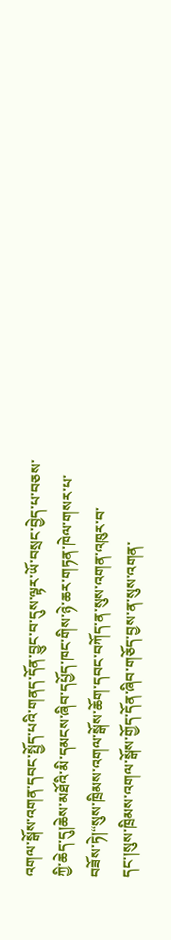འགལ་སྒོས་འགན་དབང་སྤྱོད་པའི་གནད་དོན་བྱུང་བ་དུས་ལྟར་ཡོ་བསྲང་བྱེད་པ་བཅས་ཀྱི་ཆེད་དུ།ཆེས་མཐོའི་མི་དམངས་ཞིབ་དཔྱོད་ཁང་གིས་ཉེ་ཆར་གཏན་ཁེལ་གསར་པ་བཟོས་ཏེ།“སུས་ཁྲིམས་འགལ་སྒོས་ཆོག་དབང་བཀོད་ན་སུས་འགན་འཁུར་བ་དང་།སུས་ཁྲིམས་འགལ་སྒོས་གྱོད་དོན་ཞིབ་གཅོད་བྱས་ན་སུས་འགན་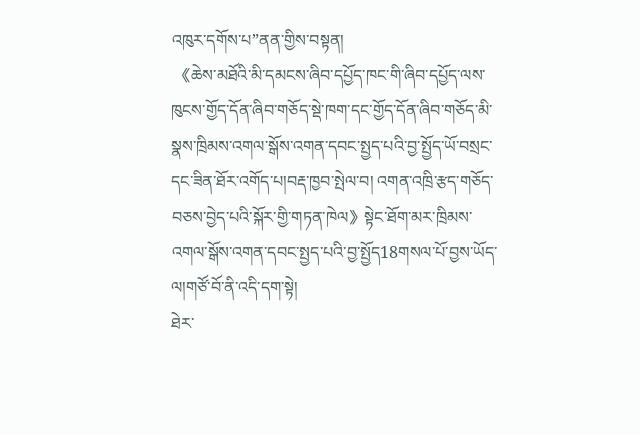འཁུར་དགོས་པ”ནན་གྱིས་བསྟན།
 《ཆེས་མཐོའི་མི་དམངས་ཞིབ་དཔྱོད་ཁང་གི་ཞིབ་དཔྱོད་ལས་ཁུངས་གྱོད་དོན་ཞིབ་གཅོད་སྡེ་ཁག་དང་གྱོད་དོན་ཞིབ་གཅོད་མི་སྣས་ཁྲིམས་འགལ་སྒོས་འགན་དབང་སྤྱད་པའི་བྱ་སྤྱོད་ཡོ་བསྲང་དང་ཟིན་ཐོར་འགོད་པ།བརྡ་ཁྱབ་སྤེལ་བ། འགན་འཁྲི་རྩད་གཅོད་བཅས་བྱེད་པའི་སྐོར་གྱི་གཏན་ཁེལ》སྟེང་ཐོག་མར་ཁྲིམས་འགལ་སྒོས་འགན་དབང་སྤྱད་པའི་བྱ་སྤྱོད18གསལ་པོ་བྱས་ཡོད་ལ།གཙོ་བོ་ནི་འདི་དག་སྟེ།
ཐེར་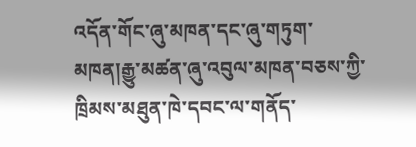འདོན་གོང་ཞུ་མཁན་དང་ཞུ་གཏུག་མཁན།རྒྱུ་མཚན་ཞུ་འབུལ་མཁན་བཅས་ཀྱི་ཁྲིམས་མཐུན་ཁེ་དབང་ལ་གནོད་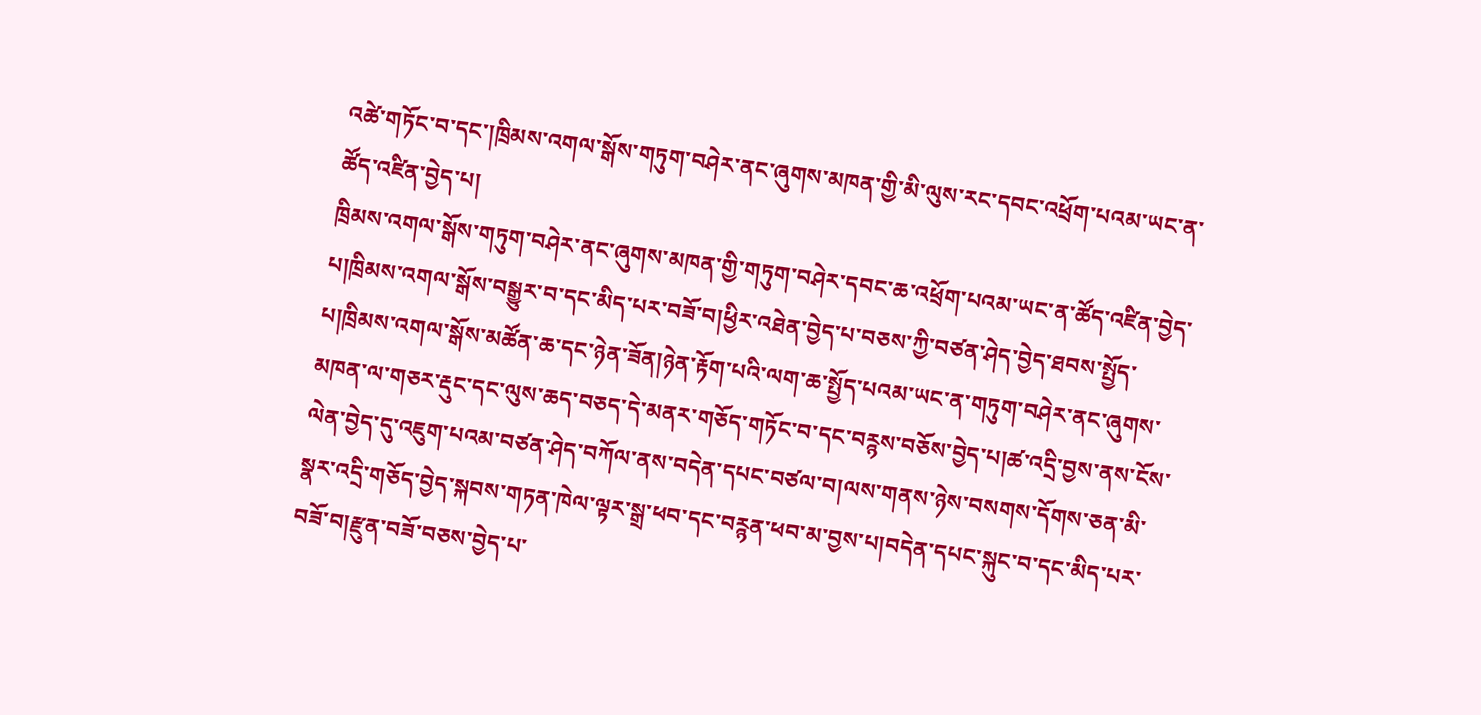འཚེ་གཏོང་བ་དང་།ཁྲིམས་འགལ་སྒོས་གཏུག་བཤེར་ནང་ཞུགས་མཁན་གྱི་མི་ལུས་རང་དབང་འཕྲོག་པའམ་ཡང་ན་ཚོད་འཛིན་བྱེད་པ།
ཁྲིམས་འགལ་སྒོས་གཏུག་བཤེར་ནང་ཞུགས་མཁན་གྱི་གཏུག་བཤེར་དབང་ཆ་འཕྲོག་པའམ་ཡང་ན་ཚོད་འཛིན་བྱེད་པ།ཁྲིམས་འགལ་སྒོས་བསྒྱུར་བ་དང་མིད་པར་བཟོ་བ།ཕྱིར་འཐེན་བྱེད་པ་བཅས་ཀྱི་བཙན་ཤེད་བྱེད་ཐབས་སྤྱོད་པ།ཁྲིམས་འགལ་སྒོས་མཚོན་ཆ་དང་ཉེན་ཟོན།ཉེན་རྟོག་པའི་ལག་ཆ་སྤྱོད་པའམ་ཡང་ན་གཏུག་བཤེར་ནང་ཞུགས་མཁན་ལ་གཅར་རྡུང་དང་ལུས་ཆད་བཅད་དེ་མནར་གཅོད་གཏོང་བ་དང་བཪྙས་བཅོས་བྱེད་པ།ཚ་འདྲི་བྱས་ནས་ངོས་ལེན་བྱེད་དུ་འཇུག་པའམ་བཙན་ཤེད་བཀོལ་ནས་བདེན་དཔང་བཙལ་བ།ལས་གནས་ཉེས་བསགས་དོགས་ཅན་མི་སྣར་འདྲི་གཅོད་བྱེད་སྐབས་གཏན་ཁེལ་ལྟར་སྒྲ་ཕབ་དང་བཪྙན་ཕབ་མ་བྱས་པ།བདེན་དཔང་སྐུང་བ་དང་མིད་པར་བཟོ་བ།རྫུན་བཟོ་བཅས་བྱེད་པ་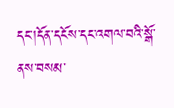དང་།དོན་དངོས་དང་འགལ་བའི་སྒོ་ནས་བསམ་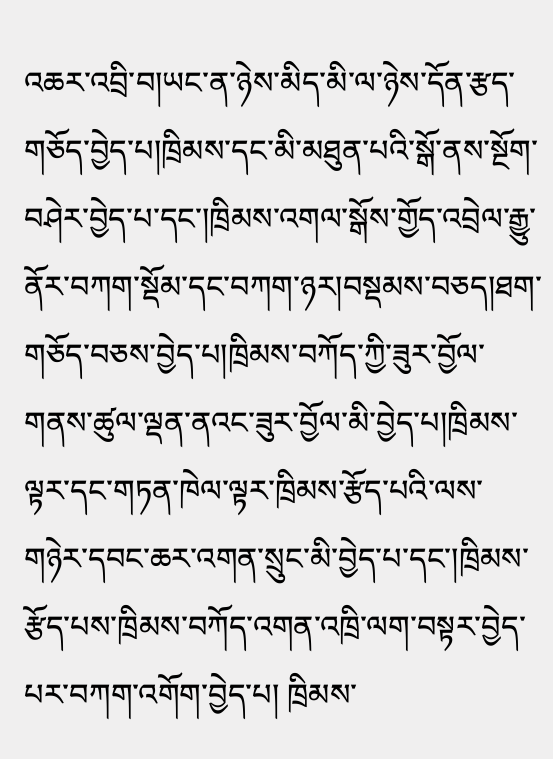འཆར་འབྲི་བ།ཡང་ན་ཉེས་མིད་མི་ལ་ཉེས་དོན་རྩད་གཅོད་བྱེད་པ།ཁྲིམས་དང་མི་མཐུན་པའི་སྒོ་ནས་སྔོག་བཤེར་བྱེད་པ་དང་།ཁྲིམས་འགལ་སྒོས་གྱོད་འབྲེལ་རྒྱུ་ནོར་བཀག་སྡོམ་དང་བཀག་ཉར།བསྡམས་བཅད།ཐག་གཅོད་བཅས་བྱེད་པ།ཁྲིམས་བཀོད་ཀྱི་ཟུར་བྱོལ་གནས་ཚུལ་ལྡན་ནའང་ཟུར་བྱོལ་མི་བྱེད་པ།ཁྲིམས་ལྟར་དང་གཏན་ཁེལ་ལྟར་ཁྲིམས་རྩོད་པའི་ལས་གཉེར་དབང་ཆར་འགན་སྲུང་མི་བྱེད་པ་དང་།ཁྲིམས་རྩོད་པས་ཁྲིམས་བཀོད་འགན་འཁྲི་ལག་བསྟར་བྱེད་པར་བཀག་འགོག་བྱེད་པ། ཁྲིམས་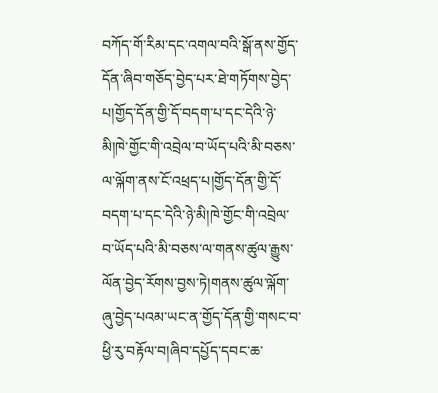བཀོད་གོ་རིམ་དང་འགལ་བའི་སྒོ་ནས་གྱོད་དོན་ཞིབ་གཅོད་བྱེད་པར་ཐེ་གཏོགས་བྱེད་པ།གྱོད་དོན་གྱི་དོ་བདག་པ་དང་དེའི་ཉེ་མི།ཁེ་གྱོང་གི་འབྲེལ་བ་ཡོད་པའི་མི་བཅས་ལ་ལྐོག་ནས་ངོ་འཕྲད་པ།གྱོད་དོན་གྱི་དོ་བདག་པ་དང་དེའི་ཉེ་མི།ཁེ་གྱོང་གི་འབྲེལ་བ་ཡོད་པའི་མི་བཅས་ལ་གནས་ཚུལ་རྒྱུས་ལོན་བྱེད་རོགས་བྱས་ཏེ།གནས་ཚུལ་ལྐོག་ཞུ་བྱེད་པའམ་ཡང་ན་གྱོད་དོན་གྱི་གསང་བ་ཕྱི་རུ་བརྟོལ་བ།ཞིབ་དཔྱོད་དབང་ཆ་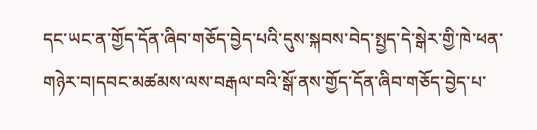དང་ཡང་ན་གྱོད་དོན་ཞིབ་གཅོད་བྱེད་པའི་དུས་སྐབས་བེད་སྤྱད་དེ་སྒེར་གྱི་ཁེ་ཕན་གཉེར་བ།དབང་མཚམས་ལས་བརྒལ་བའི་སྒོ་ནས་གྱོད་དོན་ཞིབ་གཅོད་བྱེད་པ་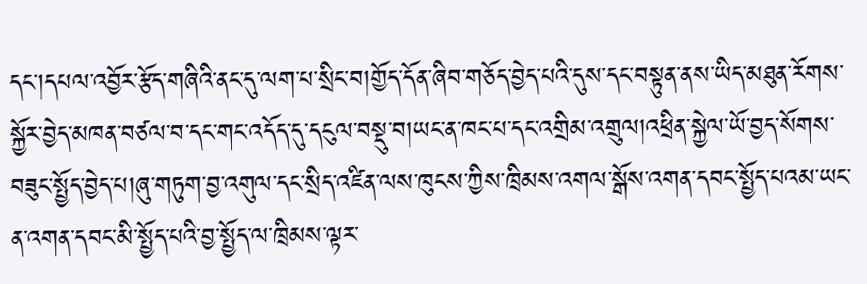དང་།དཔལ་འབྱོར་རྩོད་གཞིའི་ནང་དུ་ལག་པ་སྲིང་བ།གྱོད་དོན་ཞིབ་གཅོད་བྱེད་པའི་དུས་དང་བསྟུན་ནས་ཡིད་མཐུན་རོགས་སྐྱོར་བྱེད་མཁན་བཙལ་བ་དང་གང་འདོད་དུ་དངུལ་བསྡུ་བ།ཡང་ན་ཁང་པ་དང་འགྲིམ་འགྲུལ།འཕྲིན་སྐྱེལ་ཡོ་བྱད་སོགས་བཟུང་སྤྱོད་བྱེད་པ།ཞུ་གཏུག་བྱ་འགུལ་དང་སྲིད་འཛིན་ལས་ཁུངས་ཀྱིས་ཁྲིམས་འགལ་སྒོས་འགན་དབང་སྤྱོད་པའམ་ཡང་ན་འགན་དབང་མི་སྤྱོད་པའི་བྱ་སྤྱོད་ལ་ཁྲིམས་ལྟར་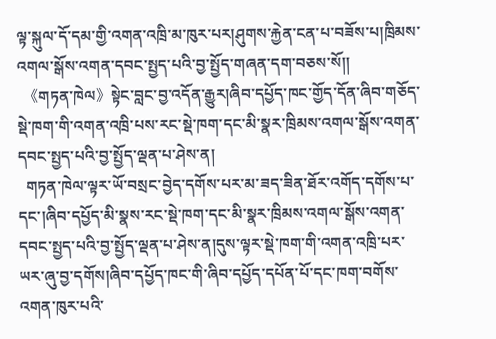ལྟ་སྐུལ་དོ་དམ་གྱི་འགན་འཁྲི་མ་ཁུར་པར།ཤུགས་རྐྱེན་ངན་པ་བཟོས་པ།ཁྲིམས་འགལ་སྒོས་འགན་དབང་སྤྱད་པའི་བྱ་སྤྱོད་གཞན་དག་བཅས་སོ།།
  《གཏན་ཁེལ》སྟེང་བླང་བྱ་འདོན་རྒྱུར།ཞིབ་དཔྱོད་ཁང་གྱོད་དོན་ཞིབ་གཅོད་སྡེ་ཁག་གི་འགན་འཁྲི་པས་རང་སྡེ་ཁག་དང་མི་སྣར་ཁྲིམས་འགལ་སྒོས་འགན་དབང་སྤྱད་པའི་བྱ་སྤྱོད་ལྡན་པ་ཤེས་ན།
  གཏན་ཁེལ་ལྟར་ཡོ་བསྲང་བྱེད་དགོས་པར་མ་ཟད་ཟིན་ཐོར་འགོད་དགོས་པ་དང་།ཞིབ་དཔྱོད་མི་སྣས་རང་སྡེ་ཁག་དང་མི་སྣར་ཁྲིམས་འགལ་སྒོས་འགན་དབང་སྤྱད་པའི་བྱ་སྤྱོད་ལྡན་པ་ཤེས་ན།དུས་ལྟར་སྡེ་ཁག་གི་འགན་འཁྲི་པར་ཡར་ཞུ་བྱ་དགོས།ཞིབ་དཔྱོད་ཁང་གི་ཞིབ་དཔྱོད་དཔོན་པོ་དང་ཁག་བགོས་འགན་ཁུར་པའི་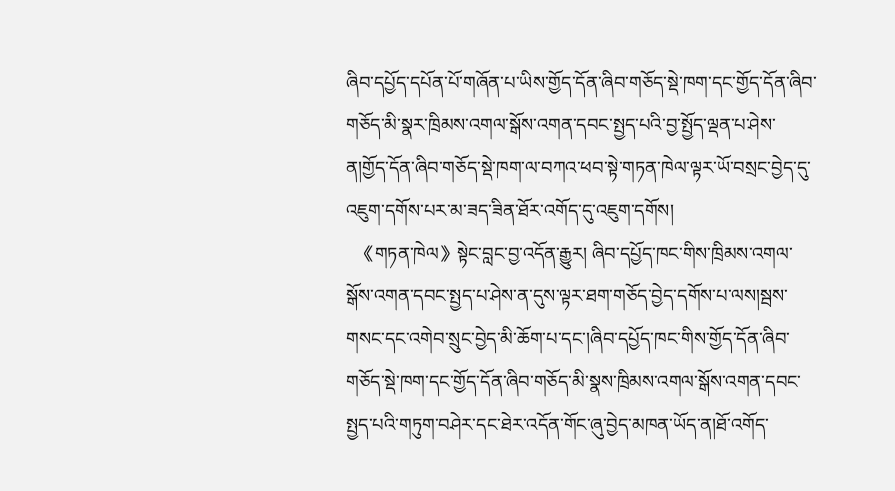ཞིབ་དཔྱོད་དཔོན་པོ་གཞོན་པ་ཡིས་གྱོད་དོན་ཞིབ་གཅོད་སྡེ་ཁག་དང་གྱོད་དོན་ཞིབ་གཅོད་མི་སྣར་ཁྲིམས་འགལ་སྒོས་འགན་དབང་སྤྱད་པའི་བྱ་སྤྱོད་ལྡན་པ་ཤེས་ན།གྱོད་དོན་ཞིབ་གཅོད་སྡེ་ཁག་ལ་བཀའ་ཕབ་སྟེ་གཏན་ཁེལ་ལྟར་ཡོ་བསྲང་བྱེད་དུ་འཇུག་དགོས་པར་མ་ཟད་ཟིན་ཐོར་འགོད་དུ་འཇུག་དགོས།
  《གཏན་ཁེལ》སྟེང་བླང་བྱ་འདོན་རྒྱུར། ཞིབ་དཔྱོད་ཁང་གིས་ཁྲིམས་འགལ་སྒོས་འགན་དབང་སྤྱད་པ་ཤེས་ན་དུས་ལྟར་ཐག་གཅོད་བྱེད་དགོས་པ་ལས།སྦས་གསང་དང་འགེབ་སྲུང་བྱེད་མི་ཆོག་པ་དང་།ཞིབ་དཔྱོད་ཁང་གིས་གྱོད་དོན་ཞིབ་གཅོད་སྡེ་ཁག་དང་གྱོད་དོན་ཞིབ་གཅོད་མི་སྣས་ཁྲིམས་འགལ་སྒོས་འགན་དབང་སྤྱད་པའི་གཏུག་བཤེར་དང་ཐེར་འདོན་གོང་ཞུ་བྱེད་མཁན་ཡོད་ན།ཐོ་འགོད་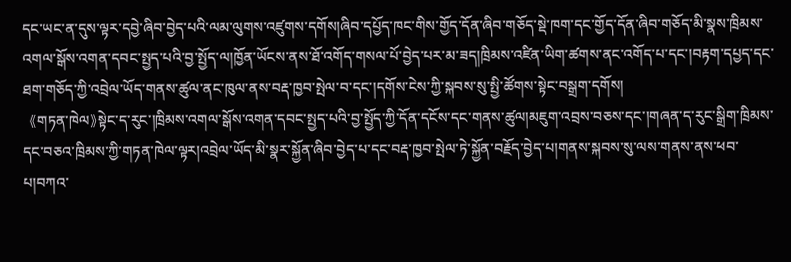དང་ཡང་ན་དུས་ལྟར་དབྱེ་ཞིབ་བྱེད་པའི་ལམ་ལུགས་འཛུགས་དགོས།ཞིབ་དཔྱོད་ཁང་གིས་གྱོད་དོན་ཞིབ་གཅོད་སྡེ་ཁག་དང་གྱོད་དོན་ཞིབ་གཅོད་མི་སྣས་ཁྲིམས་འགལ་སྒོས་འགན་དབང་སྤྱད་པའི་བྱ་སྤྱོད་ལ།ཁྱོན་ཡོངས་ནས་ཐོ་འགོད་གསལ་པོ་བྱེད་པར་མ་ཟད།ཁྲིམས་འཛིན་ཡིག་ཚགས་ནང་འགོད་པ་དང་།བརྟག་དཔྱད་དང་ཐག་གཅོད་ཀྱི་འབྲེལ་ཡོད་གནས་ཚུལ་ནང་ཁུལ་ནས་བརྡ་ཁྱབ་སྤེལ་བ་དང་།དགོས་ངེས་ཀྱི་སྐབས་སུ་སྤྱི་ཚོགས་སྟེང་བསྒྲག་དགོས།
  《གཏན་ཁེལ》སྟེང་ད་རུང་།ཁྲིམས་འགལ་སྒོས་འགན་དབང་སྤྱད་པའི་བྱ་སྤྱོད་ཀྱི་དོན་དངོས་དང་གནས་ཚུལ།མཇུག་འབྲས་བཅས་དང་།གཞན་ད་རུང་སྒྲིག་ཁྲིམས་དང་བཅའ་ཁྲིམས་ཀྱི་གཏན་ཁེལ་ལྟར།འབྲེལ་ཡོད་མི་སྣར་སྐྱོན་ཞིབ་བྱེད་པ་དང་བརྡ་ཁྱབ་སྤེལ་ཏེ་སྐྱོན་བརྗོད་བྱེད་པ།གནས་སྐབས་སུ་ལས་གནས་ནས་ཕབ་པ།བཀའ་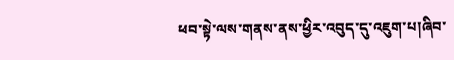ཕབ་སྟེ་ལས་གནས་ནས་ཕྱིར་འབུད་དུ་འཇུག་པ།ཞིབ་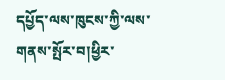དཔྱོད་ལས་ཁུངས་ཀྱི་ལས་གནས་སྤོར་བ།ཕྱིར་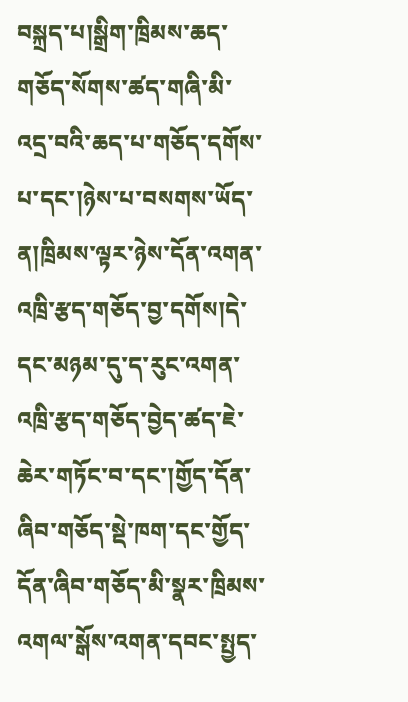བསྐྲད་པ།སྒྲིག་ཁྲིམས་ཆད་གཅོད་སོགས་ཚད་གཞི་མི་འདྲ་བའི་ཆད་པ་གཅོད་དགོས་པ་དང་།ཉེས་པ་བསགས་ཡོད་ན།ཁྲིམས་ལྟར་ཉེས་དོན་འགན་འཁྲི་རྩད་གཅོད་བྱ་དགོས།དེ་དང་མཉམ་དུ་ད་རུང་འགན་འཁྲི་རྩད་གཅོད་བྱེད་ཚད་ཇེ་ཆེར་གཏོང་བ་དང་།གྱོད་དོན་ཞིབ་གཅོད་སྡེ་ཁག་དང་གྱོད་དོན་ཞིབ་གཅོད་མི་སྣར་ཁྲིམས་འགལ་སྒོས་འགན་དབང་སྤྱད་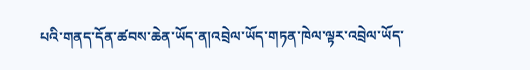པའི་གནད་དོན་ཚབས་ཆེན་ཡོད་ན།འབྲེལ་ཡོད་གཏན་ཁེལ་ལྟར་འབྲེལ་ཡོད་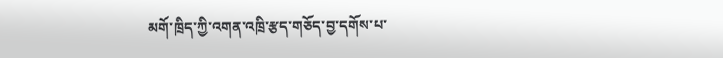མགོ་ཁྲིད་ཀྱི་འགན་འཁྲི་རྩད་གཅོད་བྱ་དགོས་པ་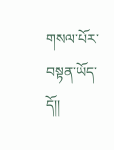གསལ་པོར་བསྟན་ཡོད་དོ།།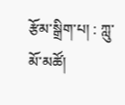རྩོམ་སྒྲིག་པ། : ཀླུ་མོ་མཚོ།